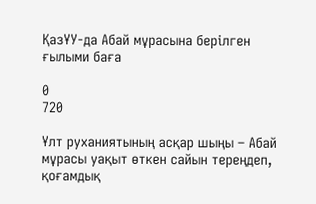ҚазҰУ-да Абай мұрасына берілген ғылыми баға

0
720

Ұлт руханиятының асқар шыңы – Абай мұрасы уақыт өткен сайын тереңдеп, қоғамдық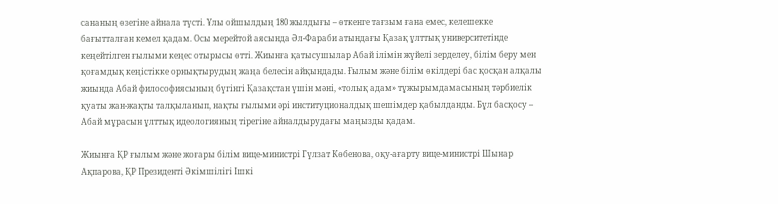сананың өзегіне айнала түсті. Ұлы ойшылдың 180 жылдығы – өткенге тағзым ғана емес, келешекке бағытталған кемел қадам. Осы мерейтой аясында Әл-Фараби атындағы Қазақ ұлттық университетінде кеңейтілген ғылыми кеңес отырысы өтті. Жиынға қатысушылар Абай ілімін жүйелі зерделеу, білім беру мен қоғамдық кеңістікке орнықтырудың жаңа белесін айқындады. Ғылым және білім өкілдері бас қосқан алқалы жиында Абай философиясының бүгінгі Қазақстан үшін мәні, «толық адам» тұжырымдамасының тәрбиелік қуаты жан-жақты талқыланып, нақты ғылыми әрі институционалдық шешімдер қабылданды. Бұл басқосу – Абай мұрасын ұлттық идеологияның тірегіне айналдырудағы маңызды қадам.

Жиынға ҚР ғылым және жоғары білім вице-министрі Гүлзат Көбенова, оқу-ағарту вице-министрі Шынар Ақпарова, ҚР Президенті Әкімшілігі Ішкі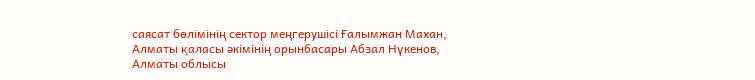саясат бөлімінің сектор меңгерушісі Ғалымжан Махан, Алматы қаласы әкімінің орынбасары Абзал Нүкенов, Алматы облысы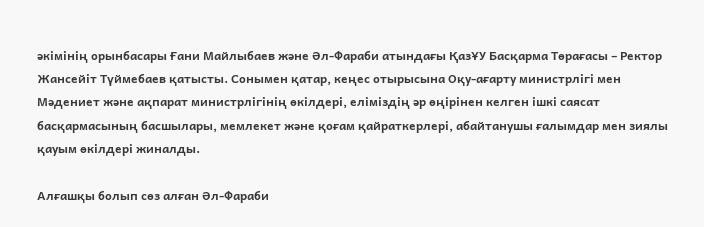әкімінің орынбасары Ғани Майлыбаев және Әл-Фараби атындағы ҚазҰУ Басқарма Төрағасы – Ректор Жансейіт Түймебаев қатысты. Сонымен қатар, кеңес отырысына Оқу-ағарту министрлігі мен Мәдениет және ақпарат министрлігінің өкілдері, еліміздің әр өңірінен келген ішкі саясат басқармасының басшылары, мемлекет және қоғам қайраткерлері, абайтанушы ғалымдар мен зиялы қауым өкілдері жиналды.

Алғашқы болып сөз алған Әл-Фараби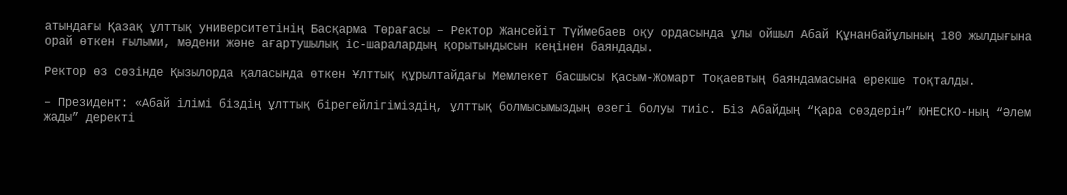атындағы Қазақ ұлттық университетінің Басқарма Төрағасы – Ректор Жансейіт Түймебаев оқу ордасында ұлы ойшыл Абай Құнанбайұлының 180 жылдығына орай өткен ғылыми, мәдени және ағартушылық іс-шаралардың қорытындысын кеңінен баяндады.

Ректор өз сөзінде Қызылорда қаласында өткен Ұлттық құрылтайдағы Мемлекет басшысы Қасым-Жомарт Тоқаевтың баяндамасына ерекше тоқталды.

– Президент: «Абай ілімі біздің ұлттық бірегейлігіміздің, ұлттық болмысымыздың өзегі болуы тиіс. Біз Абайдың “Қара сөздерін” ЮНЕСКО-ның “Әлем жады” деректі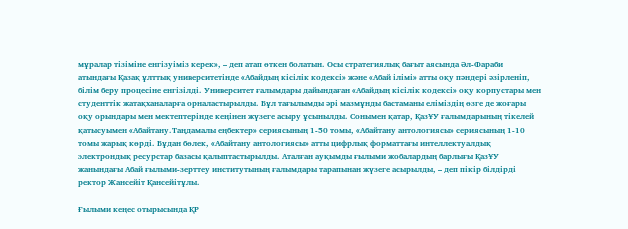мұралар тізіміне енгізуіміз керек», – деп атап өткен болатын. Осы стратегиялық бағыт аясында Әл-Фараби атындағы Қазақ ұлттық университетінде «Абайдың кісілік кодексі» және «Абай ілімі» атты оқу пәндері әзірленіп, білім беру процесіне енгізілді. Университет ғалымдары дайындаған «Абайдың кісілік кодексі» оқу корпустары мен студенттік жатақханаларға орналастырылды. Бұл тағылымды әрі мазмұнды бастаманы еліміздің өзге де жоғары оқу орындары мен мектептерінде кеңінен жүзеге асыру ұсынылды. Сонымен қатар, ҚазҰУ ғалымдарының тікелей қатысуымен «Абайтану.Таңдамалы еңбектер» сериясының 1-50 томы, «Абайтану антологиясы» сериясының 1-10 томы жарық көрді. Бұдан бөлек, «Абайтану антологиясы» атты цифрлық форматтағы интеллектуалдық электрондық ресурстар базасы қалыптастырылды. Аталған ауқымды ғылыми жобалардың барлығы ҚазҰУ жанындағы Абай ғылыми-зерттеу институтының ғалымдары тарапынан жүзеге асырылды, – деп пікір білдірді ректор Жансейіт Қансейітұлы.

Ғылыми кеңес отырысында ҚР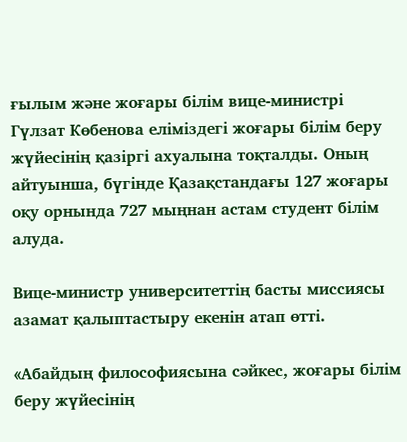ғылым және жоғары білім вице-министрі Гүлзат Көбенова еліміздегі жоғары білім беру жүйесінің қазіргі ахуалына тоқталды. Оның айтуынша, бүгінде Қазақстандағы 127 жоғары оқу орнында 727 мыңнан астам студент білім алуда.

Вице-министр университеттің басты миссиясы азамат қалыптастыру екенін атап өтті.

«Абайдың философиясына сәйкес, жоғары білім беру жүйесінің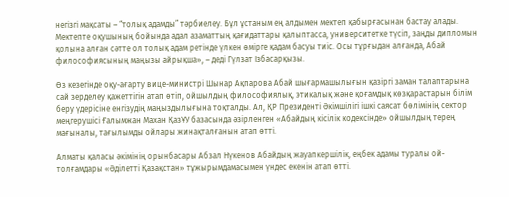негізгі мақсаты – “толық адамды” тәрбиелеу. Бұл ұстаным ең алдымен мектеп қабырғасынан бастау алады. Мектепте оқушының бойында адал азаматтың қағидаттары қалыптасса, университетке түсіп, заңды дипломын қолына алған сәтте ол толық адам ретінде үлкен өмірге қадам басуы тиіс. Осы тұрғыдан алғанда, Абай философиясының маңызы айрықша», – деді Гүлзат Ізбасарқызы.

Өз кезегінде оқу-ағарту вице-министрі Шынар Ақпарова Абай шығармашылығын қазіргі заман талаптарына сай зерделеу қажеттігін атап өтіп, ойшылдың философиялық, этикалық және қоғамдық көзқарастарын білім беру үдерісіне енгізудің маңыздылығына тоқталды. Ал, ҚР Президенті Әкімшілігі ішкі саясат бөлімінің сектор меңгерушісі Ғалымжан Махан ҚазҰУ базасында әзірленген «Абайдың кісілік кодексінде» ойшылдың терең мағыналы, тағылымды ойлары жинақталғанын атап өтті.

Алматы қаласы әкімінің орынбасары Абзал Нүкенов Абайдың жауапкершілік, еңбек адамы туралы ой-толғамдары «Әділетті Қазақстан» тұжырымдамасымен үндес екенін атап өтті.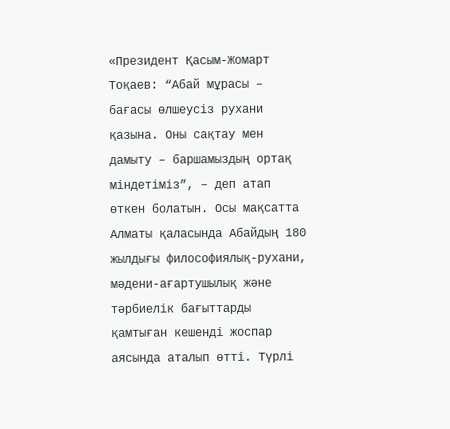«Президент Қасым-Жомарт Тоқаев: “Абай мұрасы – бағасы өлшеусіз рухани қазына. Оны сақтау мен дамыту – баршамыздың ортақ міндетіміз”, – деп атап өткен болатын. Осы мақсатта Алматы қаласында Абайдың 180 жылдығы философиялық-рухани, мәдени-ағартушылық және тәрбиелік бағыттарды қамтыған кешенді жоспар аясында аталып өтті. Түрлі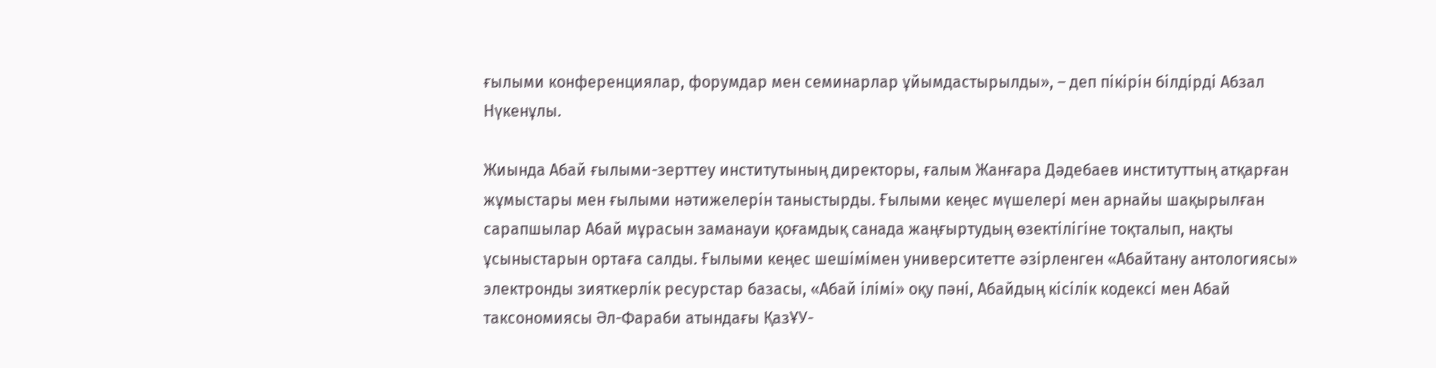ғылыми конференциялар, форумдар мен семинарлар ұйымдастырылды», – деп пікірін білдірді Абзал Нүкенұлы.

Жиында Абай ғылыми-зерттеу институтының директоры, ғалым Жанғара Дәдебаев институттың атқарған жұмыстары мен ғылыми нәтижелерін таныстырды. Ғылыми кеңес мүшелері мен арнайы шақырылған сарапшылар Абай мұрасын заманауи қоғамдық санада жаңғыртудың өзектілігіне тоқталып, нақты ұсыныстарын ортаға салды. Ғылыми кеңес шешімімен университетте әзірленген «Абайтану антологиясы» электронды зияткерлік ресурстар базасы, «Абай ілімі» оқу пәні, Абайдың кісілік кодексі мен Абай таксономиясы Әл-Фараби атындағы ҚазҰУ-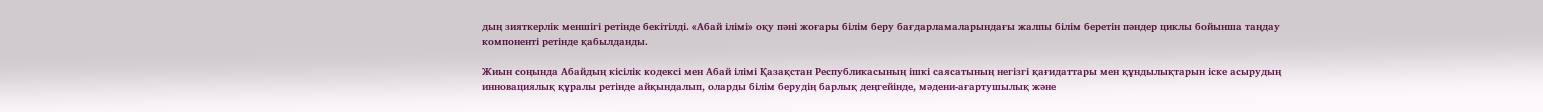дың зияткерлік меншігі ретінде бекітілді. «Абай ілімі» оқу пәні жоғары білім беру бағдарламаларындағы жалпы білім беретін пәндер циклы бойынша таңдау компоненті ретінде қабылданды.

Жиын соңында Абайдың кісілік кодексі мен Абай ілімі Қазақстан Республикасының ішкі саясатының негізгі қағидаттары мен құндылықтарын іске асырудың инновациялық құралы ретінде айқындалып, оларды білім берудің барлық деңгейінде, мәдени-ағартушылық және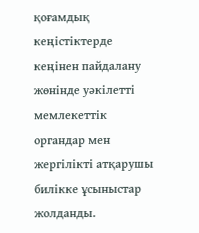қоғамдық кеңістіктерде кеңінен пайдалану жөнінде уәкілетті мемлекеттік органдар мен жергілікті атқарушы билікке ұсыныстар жолданды.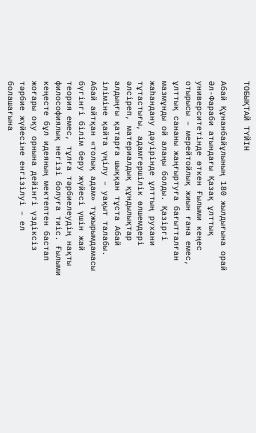ТОБЫҚТАЙ ТҮЙІН

Абай Құнанбайұлының 180 жылдығына орай Әл-Фараби атындағы Қазақ ұлттық университетінде өткен Ғылыми кеңес отырысы – мерейтойлық жиын ғана емес, ұлттық сананы жаңғыртуға бағытталған мазмұнды ой алаңы болды. Қазіргі жаһандану дәуірінде ұлттың рухани тұтастығы, адамгершілік өлшемдері әлсіреп, материалдық құндылықтар алдыңғы қатарға шыққан тұста Абай іліміне қайта үңілу – уақыт талабы. Абай айтқан «толық адам» тұжырымдамасы бүгінгі білім беру жүйесі үшін жай теория емес, тұлға тәрбиелеудің нақты философиялық негізі болуға тиіс. Ғылыми кеңесте бұл идеяның мектептен бастап жоғары оқу орнына дейінгі үздіксіз тәрбие жүйесіне енгізілуі – ел болашағына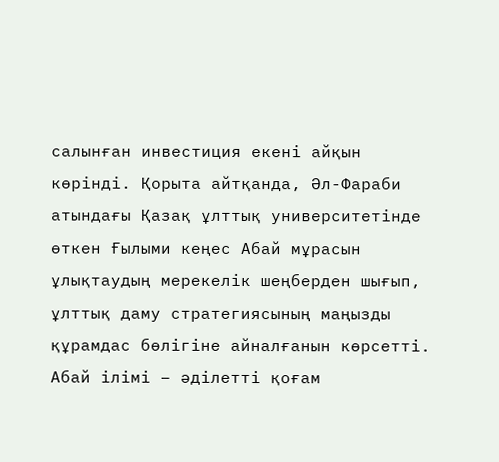салынған инвестиция екені айқын көрінді. Қорыта айтқанда, Әл-Фараби атындағы Қазақ ұлттық университетінде өткен Ғылыми кеңес Абай мұрасын ұлықтаудың мерекелік шеңберден шығып, ұлттық даму стратегиясының маңызды құрамдас бөлігіне айналғанын көрсетті. Абай ілімі – әділетті қоғам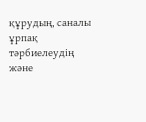құрудың, саналы ұрпақ тәрбиелеудің және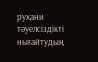рухани тәуелсіздікті нығайтудың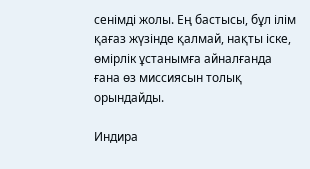сенімді жолы. Ең бастысы, бұл ілім қағаз жүзінде қалмай, нақты іске, өмірлік ұстанымға айналғанда ғана өз миссиясын толық орындайды.

Индира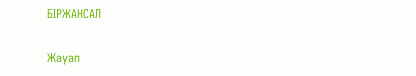БІРЖАНСАЛ

Жауап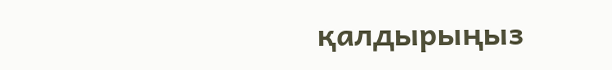қалдырыңыз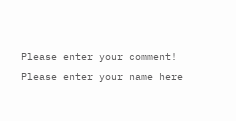Please enter your comment!
Please enter your name here